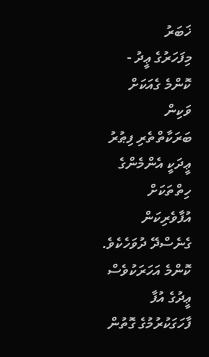ޚަބަރު
މިފަހަރުގެ ޢީދު - ކޮންމެ ގެއަކަށް ވަކިން
ބަރަކާތްތެރި ފިޠުރު ޢީދަކީ އެންމެންގެ ހިތްތަކަށް އުފާވެރިކަން ގެނެސްދޭ ދުވަހެކެވެ. ކޮންމެ އަހަރަކުވެސް ޢީދުގެ އުފާ ފާހަގަކުރުމުގެ ގޮތުން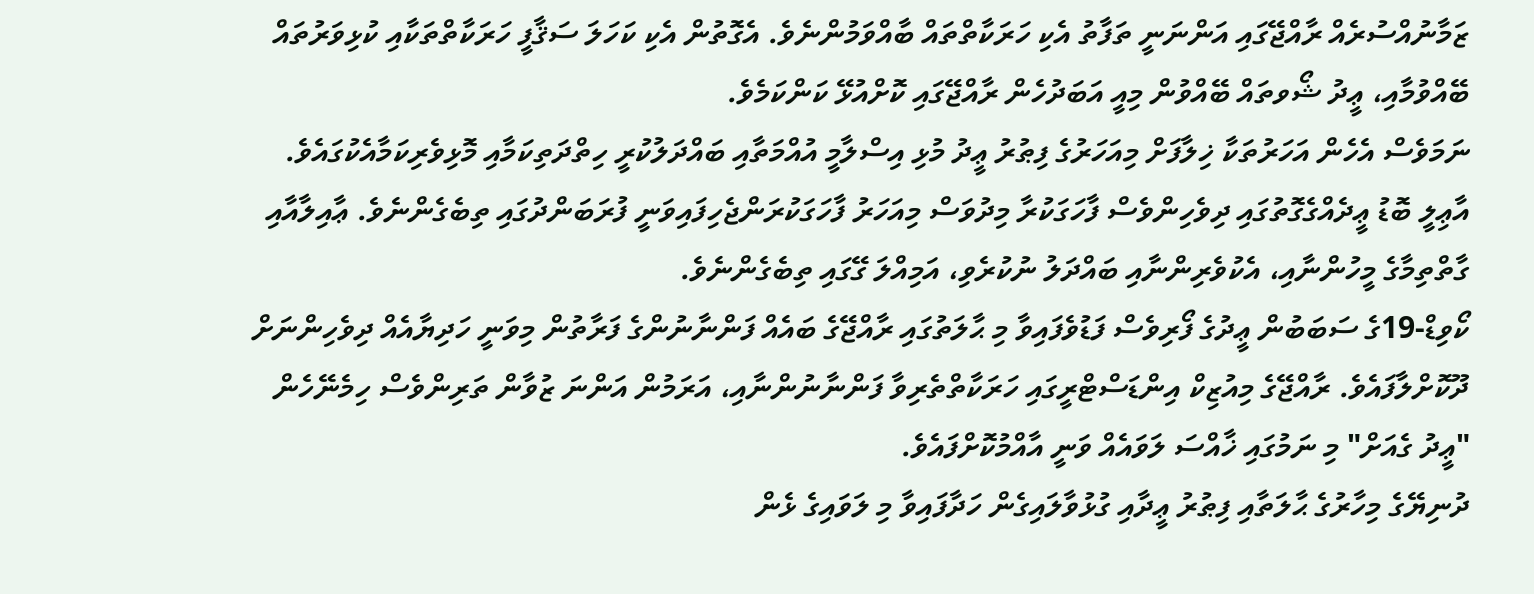ޒަމާނުއްސުރެއް ރާއްޖޭގައި އަންނަނީ ތަފާތު އެކި ހަރަކާތްތައް ބާއްވަމުންނެވެ. އެގޮތުން އެކި ކަހަލަ ސަޤާފީ ހަރަކާތްތަކާއި ކުޅިވަރުތައް ބޭއްވުމާއި، ޢީދު ޝޯވތައް ބޭއްވުން މިއީ އަބަދުހެން ރާއްޖޭގައި ކޮށްއުޅޭ ކަންކަމެވެ.
ނަމަވެސް އެހެން އަހަރުތަކާ ޚިލާފަށް މިއަހަރުގެ ފިޠުރު ޢީދު މުޅި އިސްލާމީ އުއްމަތާއި ބައްދަލުކުރީ ހިތްދަތިކަމާއި މޮޅިވެރިކަމާއެކުގައެވެ. އާޢިލީ ބޮޑު ޢީދެއްގެގޮތުގައި ދިވެހިންވެސް ފާހަގަކުރާ މިދުވަސް މިއަހަރު ފާހަގަކުރަންޖެހިފައިވަނީ ފުރަބަންދުގައި ތިބެގެންނެވެ. ޢާއިލާއާއި ގާތްތިމާގެ މީހުންނާއި، އެކުވެރިންނާއި ބައްދަލު ނުކުރެވި، އަމިއްލަ ގޭގައި ތިބެގެންނެވެ.
ކޯވިޑް-19ގެ ސަބަބުން ޢީދުގެ ފޯރިވެސް ފަޑުވެފައިވާ މި ޙާލަތުގައި ރާއްޖޭގެ ބައެއް ފަންނާނުންގެ ފަރާތުން މިވަނީ ހަދިޔާއެއް ދިވެހިންނަށް ދޫކޮށްލާފައެވެ. ރާއްޖޭގެ މިއުޒިކް އިންޑަސްޓްރީގައި ހަރަކާތްތެރިވާ ފަންނާނުންނާއި، އަރަމުން އަންނަ ޒުވާން ތަރިންވެސް ހިމެނޭހެން "ޢީދު ގެއަށް" މި ނަމުގައި ޚާއްސަ ލަވައެއް ވަނީ އާއްމުކޮށްފައެވެ.
ދުނިޔޭގެ މިހާރުގެ ޙާލަތާއި ފިޠުރު ޢީދާއި ގުޅުވާލައިގެން ހަދާފައިވާ މި ލަވައިގެ ޅެން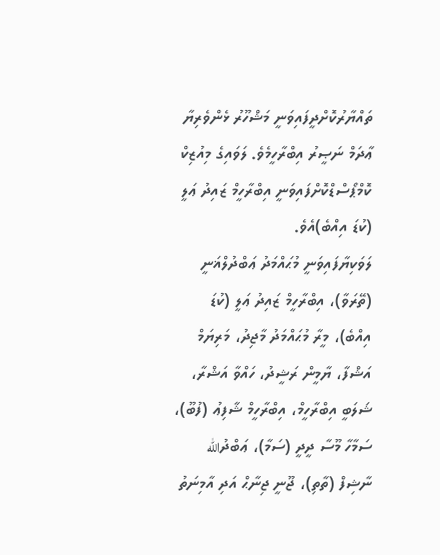ތައްޔާރުކޮށްދީފައިވަނީ މަޝްހޫރު ޅެންވެރިޔާ ޢާދަމް ނަޞީރު އިބްރާހީމެވެ. ލަވައިގެ މިއުޒިކް ކޮމްޕޯސްޑްކޮށްފައިވަނީ އިބްރާހީމް ޒައިދު ޢަލީ (ކުޑަ އިއްބެ)އެވެ.
ލަވަކިޔާފައިވަނީ މުޙައްމަދު ޢަބްދުލްޣަނީ (ތޭރަވާ)، އިބްރާހީމް ޒައިދު ޢަލީ (ކުޑަ އިއްބެ)، މީރާ މުޙައްމަދު މާޖިދު، މަރިޔަމް އަޝްފާ، ޔާމީން ރަޝީދު، ހައްވާ އަޝްރާ، ޝަލަބީ އިބްރާހީމް، އިބްރާހީމް ޝާފިޢު (ފުބޫ)، ސަމާހާ މޫސާ ދީދީ (ސަމާ)، ޢަބްދުالله ނާޝިފް (ތާތި)، ޖޫނީ ޖިނާޙް އަދި އާމިނަތު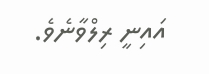އައިނީ ރިލްވާނެވެ.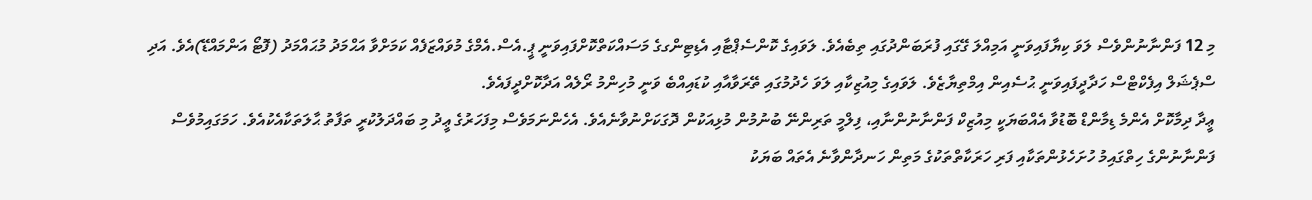މި 12 ފަންނާނުންވެސް ލަވަ ކިޔާފައިވަނީ އަމިއްލަ ގޭގައި ފުރަބަންދުގައި ތިބެއެވެ. ލަވައިގެ ކޮންސެޕްޓާއި އެޑިޓިންގގެ މަސައްކަތްކޮށްފައިވަނީ ޕީ.އެސް.އެމްގެ މުވައްޒަފެއް ކަމަށްވާ އަޙްމަދު މުޙައްމަދު (ފޮޓޯ އަންމައްޑޭ)އެވެ. އަދި ސްޕެޝަލް އިފެކްޓްސް ހަދާދީފައިވަނީ ޙުސެއިން އިމްތިޔާޒެވެ. ލަވައިގެ މިއުޒިކާއި ލަވަ ހެދުމުގައި ތޭރަވާއާއި ކުޑައިއްބެ ވަނީ މުހިންމު ރޯލެއް އަދާކޮށްދީފައެވެ.
ޢީދާ ދިމާކޮށް އެންމެ ޑިމާންޑް ބޮޑުވާ އެއްބަޔަކީ މިއުޒިކް ފަންނާނުންނާއި، ފިލްމީ ތަރިންނޭ ބުނުމުން މުޅިއަކުން ދޮގަކަށްނުވާނެއެވެ. އެހެންނަމަވެސް މިފަހަރުގެ ޢީދު މި ބައްދަލުކުރީ ތަފާތު ޙާލަތަކާއެކުއެވެ. ހަމަގައިމުވެސް ފަންނާނުންގެ ހިތްގައިމު ހުށަހެޅުންތަކާއި ފަރި ހަރަކާތްތަކުގެ މަތިން ހަނދާންވާނެ އެތައް ބަޔަކު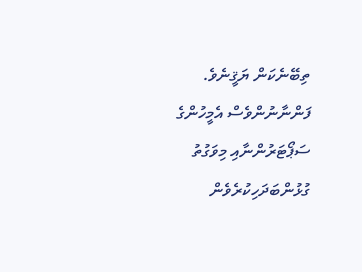ތިބޭނެކަން ޔަޤީނެވެ. ފަންނާނުންވެސް އެމީހުންގެ ސަޕޯޓަރުންނާއި މިވަގުތު ގުޅުންބަދަހިކުރެވެން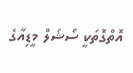އޮތްގޮތަކީ ސޯޝަލް މީޑިއާގެ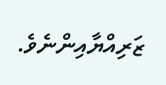ޒަރިއްޔާއިންނެވެ.